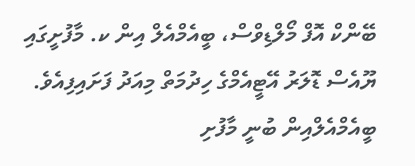ބޭންކް އޮފް މޯލްޑިވްސް، ބީއެމްއެލް އިން ކ. މާފުށީގައި ޔޫއެސް ޑޮލަރު އޭޓީއެމްގެ ހިދުމަތް މިއަދު ފަށައިފިއެވެ.
ބީއެމްއެލްއިން ބުނީ މާފުށި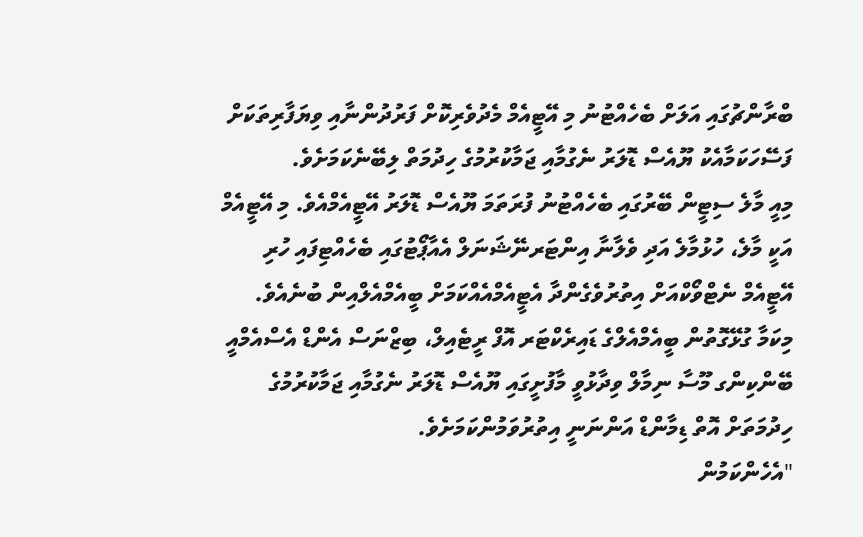ބްރާންޗުގައި އަލަށް ބެހެއްޓުނު މި އޭޓީއެމް މެދުވެރިކޮށް ފަރުދުންނާއި ވިޔަފާރިތަކަށް ފަސޭހަކަމާއެކު ޔޫއެސް ޑޮލަރު ނެގުމާއި ޖަމާކުރުމުގެ ހިދުމަތް ލިބޭނެކަމަށެވެ.
މިއީ މާލެ ސިޓީން ބޭރުގައި ބެހެއްޓުނު ފުރަތަމަ ޔޫއެސް ޑޮލަރު އޭޓީއެމްއެވެ. މި އޭޓީއެމް އަކީ މާލެ، ހުޅުމާލެ އަދި ވެލާނާ އިންޓަރނޭޝަނަލް އެއާޕޯޓުގައި ބެހެއްޓިފައި ހުރި އޭޓީއެމް ނެޓްވޯކްއަށް އިތުރުވެގެންދާ އެޓީއެމްއެއްކަމަށް ބީއެމްއެލްއިން ބުނެއެވެ.
މިކަމާ ގުޅޭގޮތުން ބީއެމްއެލްގެ ޑައިރެކްޓަރ އޮފް ރީޓެއިލް، ބިޒްނަސް އެންޑް އެސްއެމްއީ ބޭންކިންގ މޫސާ ނިމާލް ވިދާޅުވީ މާފުށީގައި ޔޫއެސް ޑޮލަރު ނެގުމާއި ޖަމާކުރުމުގެ ހިދުމަތަށް އޮތް ޑިމާންޑް އަންނަނީ އިތުރުވަމުންކަމަށެވެ.
"އެހެންކަމުން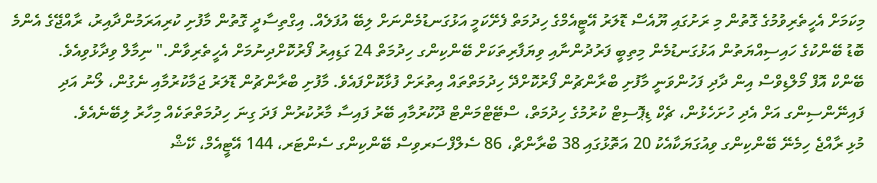މިކަމަށް އެހީތެރިވުމުގެ ގޮތުން މި ރަށުގައި ޔޫއެސް ޑޮލަރު އޭޓީއެމްގެ ހިދުމަތް ފެށޭކަމީ އަޅުގަނޑުމެންނަށް ލިބޭ އުފަލެއް. އިގްތިސާދީ ގޮތުން މާފުށި ކުރިއަރަމުންދާއިރު، ރާއްޖޭގެ އެންމެ ބޮޑު ބޭންކުގެ ހައިސިއްޔަތުން އަޅުގަނޑުމެން މިތިބީ ފަރުދުންނާއި ވިޔަފާރިތަކަށް ބޭންކިންގ ހިދުމަތް 24 ގަޑިއިރު ފޯރުކޮށްދިނުމަށް އެހީތެރިވާން." ނިމާލް ވިދާޅުވިއެވެ.
ބޭންކް އޮފް މޯލްޑިވްސް އިން ދާދި ފަހުންވަނީ މާފުށި ބްރާންޗުން ފޯރުކޮށްދޭ ހިދުމަތްތައް އިތުރަށް ފުޅާކޮށްފައެވެ. މާފުށި ބްރާންޗުން ޑޮލަރު ޖަމާކުރުމާއި ނެގުން، ލޯނު އަދި ފައިނޭންސިންގ އަށް އެދި ހުށަހެޅުން، ޗެކް ޑިޕޮސިޓް ކުރުމުގެ ހިދުމަތް، ސްޓޭޓްމަންޓް ދޫކުރުމާއި ބޭރު ފައިސާ މާރުކުރުން ފަދަ ގިނަ ހިދުމަތްތަކެއް މިހާރު ލިބޭނެއެވެ.
މުޅި ރާއްޖެ ހިމެނޭ ބޭންކިންގ ވިއުގަޔަކާއެކު 20 އަތޮޅުގައި 38 ބްރާންޗް، 86 ސެލްފްސަރވިސް ބޭންކިންގ ސެންޓަރ، 144 އޭޓީއެމް، ކޭޝް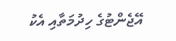އޭޖެންޓުގެ ހިދުމަތާއި އެކު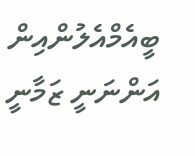ބީއެމްއެލުންއިން އަންނަނީ ޒަމާނީ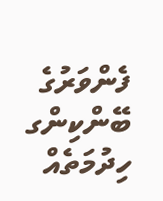ފެންވަރުގެ ބޭންކިންގ ހިދުމަތެއް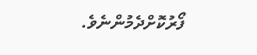ފޯރުކޮށްދެމުންނެވެ.